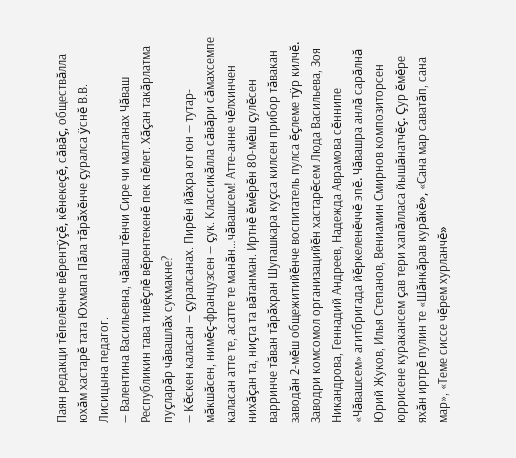Паян редакци тĕпелĕнче вĕрентÿçĕ, кĕнекеçĕ, сăвăç, обществăлла юхăм хастарĕ тата Юхмапа Пăла тăрăхĕнче çуралса ÿснĕ В.В. Лисицына педагог.
— Валентина Васильевна, чăваш тĕнчи Сире чи малтанах Чăваш Республикин тава тивĕçлĕ вĕрентекенĕ пек пĕлет. Хăçан такăрлатма пуçларăр чăвашлăх сукмакне?
— Кĕскен каласан — çуралсанах. Пирĕн йăхра ют юн — тутар-мăкшăсен, нимĕç-французсен — çук. Классикăлла сăвăри сăмахсемпе каласан атте те, асатте те манăн…чăвашсем! Атте-анне чĕлхинчен нихăçан та, ниçта та вăтанман. Иртнĕ ĕмĕрĕн 80-мĕш çулĕсен варринче тăван тăрăхран Шупашкара куçса килсен прибор тăвакан заводăн 2-мĕш общежитийĕнче воспитатель пулса ĕçлеме тÿр килчĕ. Заводри комсомол организацийĕн хастарĕсем Люда Васильева, Зоя Никандрова, Геннадий Андреев, Надежда Аврамова сĕннипе «Чăвашсем» агитбригада йĕркеленĕччĕ эпĕ. Чăвашра анлă сарăлнă Юрий Жуков, Илья Степанов, Вениамин Смирнов композиторсен юррисене куракансем çав тери хапăлласа йышăнатчĕç. Çур ĕмĕре яхăн иртрĕ пулин те «Шăнкăрав курăкĕ», «Сана мар саватăп, сана мар», «Теме сиссе чĕрем хурланчĕ»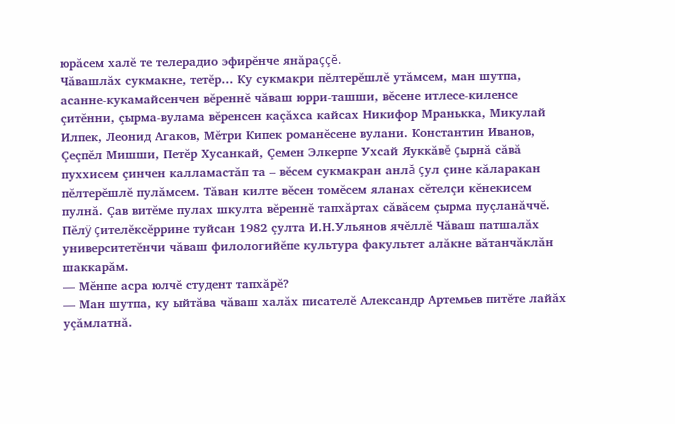юрăсем халĕ те телерадио эфирĕнче янăраççĕ.
Чăвашлăх сукмакне, тетĕр… Ку сукмакри пĕлтерĕшлĕ утăмсем, ман шутпа, асанне-кукамайсенчен вĕреннĕ чăваш юрри-ташши, вĕсене итлесе-киленсе çитĕнни, çырма-вулама вĕренсен каçăхса кайсах Никифор Мранькка, Микулай Илпек, Леонид Агаков, Мĕтри Кипек романĕсене вулани. Константин Иванов, Çеçпĕл Мишши, Петĕр Хусанкай, Çемен Элкерпе Ухсай Яуккăвĕ çырнă сăвă пуххисем çинчен калламастăп та – вĕсем сукмакран анлă çул çине кăларакан пĕлтерĕшлĕ пулăмсем. Тăван килте вĕсен томĕсем яланах сĕтелçи кĕнекисем пулнă. Çав витĕме пулах шкулта вĕреннĕ тапхăртах сăвăсем çырма пуçланăччĕ. Пĕлÿ çителĕксĕррине туйсан 1982 çулта И.Н.Ульянов ячĕллĕ Чăваш патшалăх университетĕнчи чăваш филологийĕпе культура факультет алăкне вăтанчăклăн шаккарăм.
— Мĕнпе асра юлчĕ студент тапхăрĕ?
— Ман шутпа, ку ыйтăва чăваш халăх писателĕ Александр Артемьев питĕте лайăх уçăмлатнă.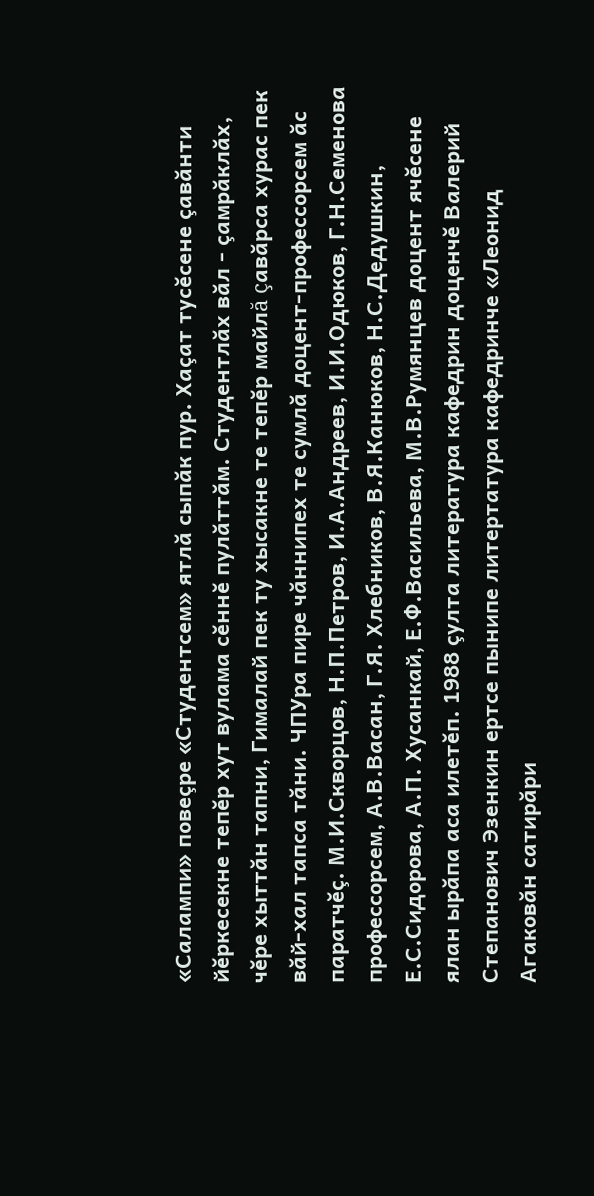«Салампи» повеçре «Студентсем» ятлă сыпăк пур. Хаçат тусĕсене çавăнти йĕркесекне тепĕр хут вулама сĕннĕ пулăттăм. Студентлăх вăл - çамрăклăх, чĕре хыттăн тапни, Гималай пек ту хысакне те тепĕр майлă çавăрса хурас пек вăй-хал тапса тăни. ЧПУра пире чăннипех те сумлă доцент-профессорсем ăс паратчĕç. М.И.Скворцов, Н.П.Петров, И.А.Андреев, И.И.Одюков, Г.Н.Семенова профессорсем, А.В.Васан, Г.Я. Хлебников, В.Я.Канюков, Н.С.Дедушкин, Е.С.Сидорова, А.П. Хусанкай, Е.Ф.Васильева, М.В.Румянцев доцент ячĕсене ялан ырăпа аса илетĕп. 1988 çулта литература кафедрин доценчĕ Валерий Степанович Эзенкин ертсе пынипе литертатура кафедринче «Леонид Агаковăн сатирăри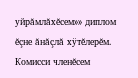уйрăмлăхĕсем»» диплом ĕçне ăнăçлă хÿтĕлерĕм. Комисси членĕсем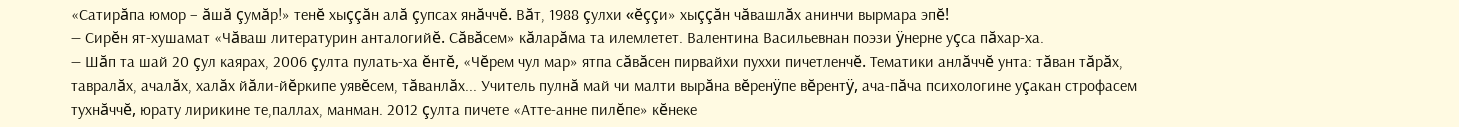«Сатирăпа юмор – ăшă çумăр!» тенĕ хыççăн алă çупсах янăччĕ. Вăт, 1988 çулхи «ĕççи» хыççăн чăвашлăх анинчи вырмара эпĕ!
— Сирĕн ят-хушамат «Чăваш литературин анталогийĕ. Сăвăсем» кăларăма та илемлетет. Валентина Васильевнан поэзи ÿнерне уçса пăхар-ха.
— Шăп та шай 20 çул каярах, 2006 çулта пулать-ха ĕнтĕ, «Чĕрем чул мар» ятпа сăвăсен пирвайхи пуххи пичетленчĕ. Тематики анлăччĕ унта: тăван тăрăх, тавралăх, ачалăх, халăх йăли-йĕркипе уявĕсем, тăванлăх... Учитель пулнă май чи малти вырăна вĕренÿпе вĕрентÿ, ача-пăча психологине уçакан строфасем тухнăччĕ, юрату лирикине те,паллах, манман. 2012 çулта пичете «Атте-анне пилĕпе» кĕнеке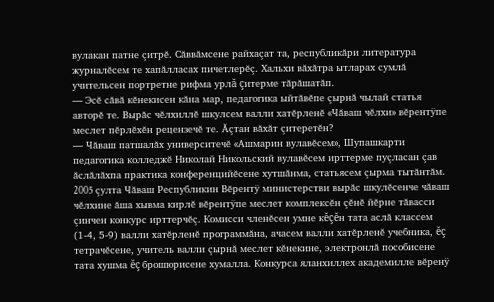вулакан патне çитрĕ. Сăввăмсене райхаçат та, республикăри литература журналĕсем те хапăлласах пичетлерĕç. Хальхи вăхăтра ытларах сумлă учительсен портретне рифма урлă çитерме тăрăшатăп.
— Эсĕ сăвă кĕнекисен кăна мар, педагогика ыйтăвĕпе çырнă чылай статья авторĕ те. Вырăс чĕлхиллĕ шкулсем валли хатĕрленĕ «Чăваш чĕлхи» вĕрентÿпе меслет пĕрлĕхĕн рецензечĕ те. Ăçтан вăхăт çитеретĕн?
— Чăваш патшалăх университечĕ «Ашмарин вулавĕсем», Шупашкарти педагогика колледжĕ Николай Никольский вулавĕсем ирттерме пуçласан çав ăслăлăхпа практика конференцийĕсене хутшăнма, статьясем çырма тытăнтăм. 2005 çулта Чăваш Республикин Вĕрентÿ министерстви вырăс шкулĕсенче чăваш чĕлхине ăша хывма кирлĕ вĕрентÿпе меслет комплексĕн çĕнĕ йĕрне тăвасси çинчен конкурс ирттерчĕç. Комисси членĕсен умне кĕçĕн тата аслă классем (1-4, 5-9) валли хатĕрленĕ программăна, ачасем валли хатĕрленĕ учебника, ĕç тетрачĕсене, учитель валли çырнă меслет кĕнекине, электронлă пособисене тата хушма ĕç брошюрисене хумалла. Конкурса яланхиллех академилле вĕренÿ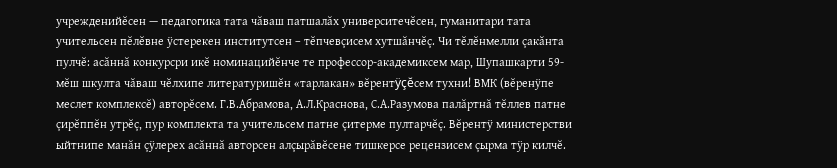учрежденийĕсен — педагогика тата чăваш патшалăх университечĕсен, гуманитари тата учительсен пĕлĕвне ÿстерекен институтсен – тĕпчевçисем хутшăнчĕç. Чи тĕлĕнмелли çакăнта пулчĕ: асăннă конкурсри икĕ номинацийĕнче те профессор-академиксем мар, Шупашкарти 59-мĕш шкулта чăваш чĕлхипе литературишĕн «тарлакан» вĕрентÿçĕсем тухни! ВМК (вĕренÿпе меслет комплексĕ) авторĕсем. Г.В.Абрамова, А.Л.Краснова, С.А.Разумова палăртнă тĕллев патне çирĕппĕн утрĕç, пур комплекта та учительсем патне çитерме пултарчĕç. Вĕрентÿ министерстви ыйтнипе манăн çÿлерех асăннă авторсен алçырăвĕсене тишкерсе рецензисем çырма тÿр килчĕ.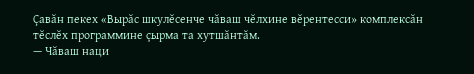Çавăн пекех «Вырăс шкулĕсенче чăваш чĕлхине вĕрентесси» комплексăн тĕслĕх программине çырма та хутшăнтăм.
— Чăваш наци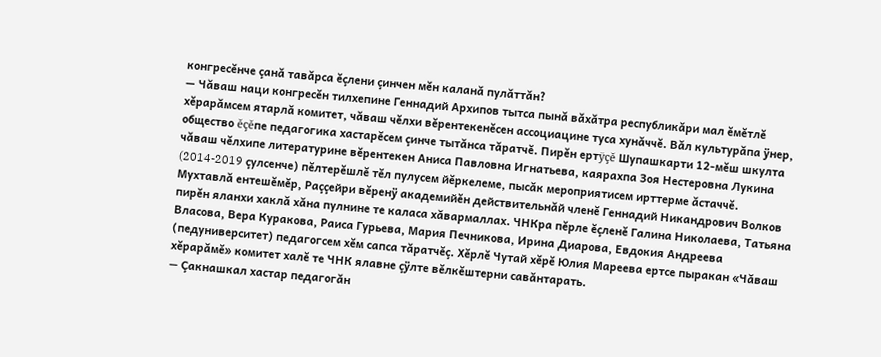конгресĕнче çанă тавăрса ĕçлени çинчен мĕн каланă пулăттăн?
— Чăваш наци конгресĕн тилхепине Геннадий Архипов тытса пынă вăхăтра республикăри мал ĕмĕтлĕ хĕрарăмсем ятарлă комитет, чăваш чĕлхи вĕрентекенĕсен ассоциацине туса хунăччĕ. Вăл культурăпа ÿнер, общество ĕçĕпе педагогика хастарĕсем çинче тытăнса тăратчĕ. Пирĕн ертÿçĕ Шупашкарти 12-мĕш шкулта чăваш чĕлхипе литературине вĕрентекен Аниса Павловна Игнатьева, каярахпа Зоя Нестеровна Лукина (2014-2019 çулсенче) пĕлтерĕшлĕ тĕл пулусем йĕркелеме, пысăк мероприятисем ирттерме ăстаччĕ. Мухтавлă ентешĕмĕр, Раççейри вĕренÿ академийĕн действительнăй членĕ Геннадий Никандрович Волков пирĕн яланхи хаклă хăна пулнине те каласа хăвармаллах. ЧНКра пĕрле ĕçленĕ Галина Николаева, Татьяна Власова, Вера Куракова, Раиса Гурьева, Мария Печникова, Ирина Диарова, Евдокия Андреева (педуниверситет) педагогсем хĕм сапса тăратчĕç. Хĕрлĕ Чутай хĕрĕ Юлия Мареева ертсе пыракан «Чăваш хĕрарăмĕ» комитет халĕ те ЧНК ялавне çÿлте вĕлкĕштерни савăнтарать.
— Çакнашкал хастар педагогăн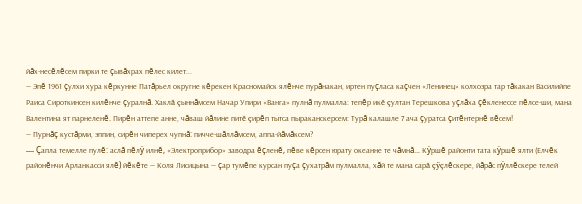йăх-несĕлĕсем пирки те çывăхрах пĕлес килет...
— Эпĕ 1961 çулхи хура кĕркунне Патăрьел округне кĕрекен Красномайск ялĕнче пурăнакан, иртен пуçласа каçчен «Ленинец» колхозра тар тăкакан Василийпе Раиса Сироткинсен килĕнче çуралнă. Хаклă çыннăмсем Начар Упири «Ванга» пулнă пулмалла: тепĕр икĕ çултан Терешкова уçлăха çĕкленессе пĕлсе-ши, мана Валентина ят парнеленĕ. Пирĕн аттепе анне, чăваш йăлине питĕ çирĕп тытса пыраканскерсем: Турă калашле 7 ача çуратса çитĕнтернĕ вĕсем!
— Пурнăç кустăрми, эппин, сирĕн чиперех чупнă: пичче-шăллăмсем, аппа-йăмăксем?
— Çапла темелле пулĕ: аслă пĕлÿ илнĕ, «Электроприбор» заводра ĕçленĕ, пĕве кĕрсен юрату океанне те чăмнă... Кÿршĕ районти тата кÿршĕ ялти (Елчĕк районĕнчи Арланкасси ялĕ) йĕкĕте — Коля Лисицына — çар тумĕпе курсан пуçа çухатрăм пулмалла, хăй те мана сарă çÿçлĕскере, йăрăс пÿллĕскере телей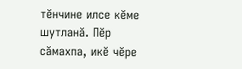тĕнчине илсе кĕме шутланă. Пĕр сăмахпа, икĕ чĕре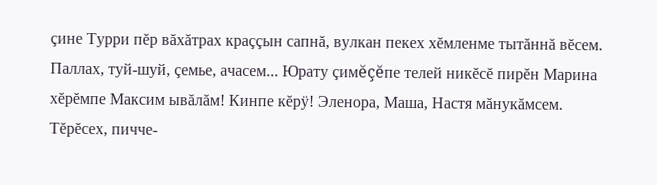çине Турри пĕр вăхăтрах краççын сапнă, вулкан пекех хĕмленме тытăннă вĕсем. Паллах, туй-шуй, çемье, ачасем... Юрату çимĕçĕпе телей никĕсĕ пирĕн Марина хĕрĕмпе Максим ывăлăм! Кинпе кĕрÿ! Эленора, Маша, Настя мăнукăмсем.
Тĕрĕсех, пичче-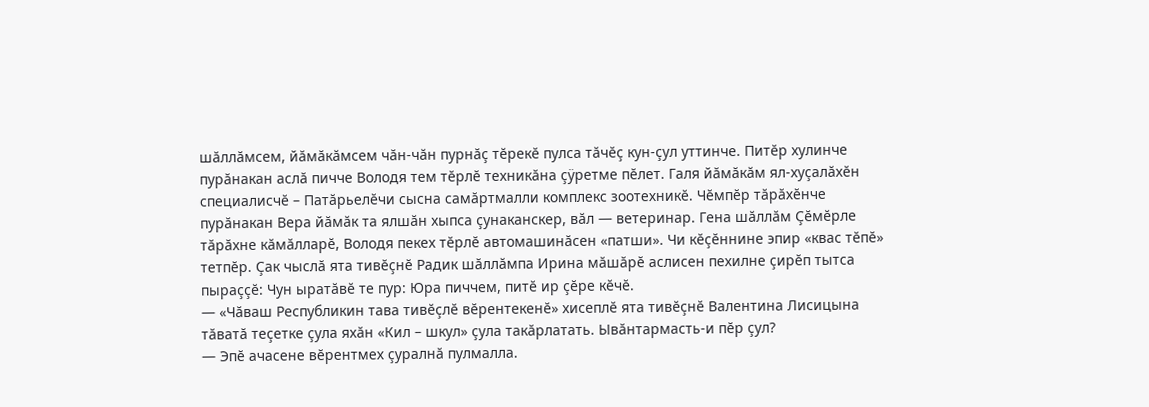шăллăмсем, йăмăкăмсем чăн-чăн пурнăç тĕрекĕ пулса тăчĕç кун-çул уттинче. Питĕр хулинче пурăнакан аслă пичче Володя тем тĕрлĕ техникăна çÿретме пĕлет. Галя йăмăкăм ял-хуçалăхĕн специалисчĕ – Патăрьелĕчи сысна самăртмалли комплекс зоотехникĕ. Чĕмпĕр тăрăхĕнче пурăнакан Вера йăмăк та ялшăн хыпса çунаканскер, вăл — ветеринар. Гена шăллăм Çĕмĕрле тăрăхне кăмăлларĕ, Володя пекех тĕрлĕ автомашинăсен «патши». Чи кĕçĕннине эпир «квас тĕпĕ» тетпĕр. Çак чыслă ята тивĕçнĕ Радик шăллăмпа Ирина мăшăрĕ аслисен пехилне çирĕп тытса пыраççĕ: Чун ыратăвĕ те пур: Юра пиччем, питĕ ир çĕре кĕчĕ.
— «Чăваш Республикин тава тивĕçлĕ вĕрентекенĕ» хисеплĕ ята тивĕçнĕ Валентина Лисицына тăватă теçетке çула яхăн «Кил – шкул» çула такăрлатать. Ывăнтармасть-и пĕр çул?
— Эпĕ ачасене вĕрентмех çуралнă пулмалла.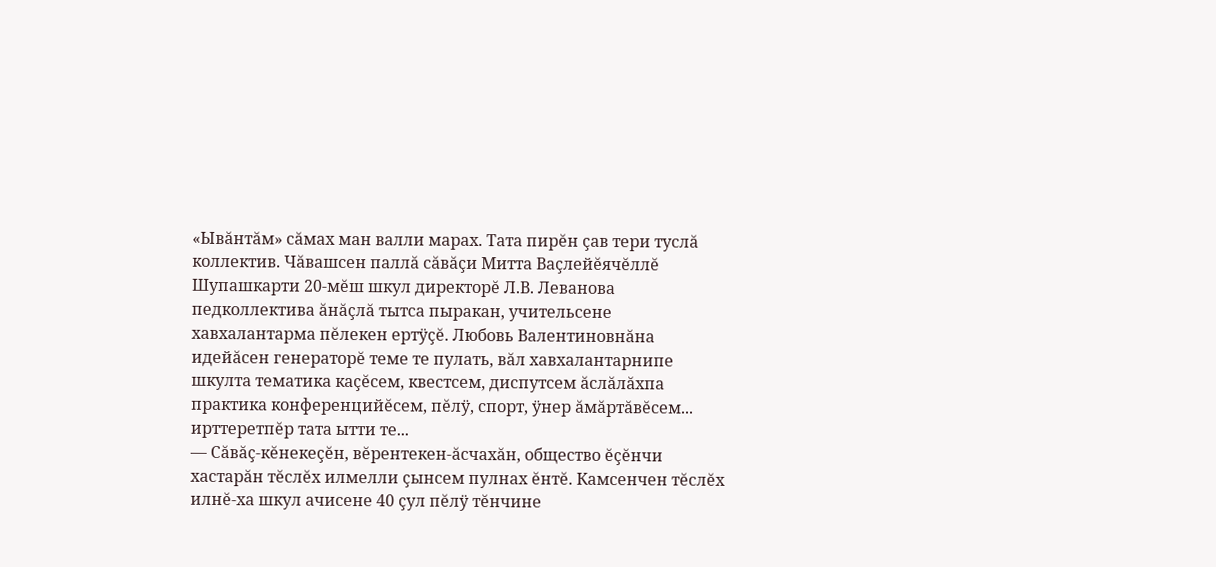«Ывăнтăм» сăмах ман валли марах. Тата пирĕн çав тери туслă коллектив. Чăвашсен паллă сăвăçи Митта Ваçлейĕячĕллĕ Шупашкарти 20-мĕш шкул директорĕ Л.В. Леванова педколлектива ăнăçлă тытса пыракан, учительсене хавхалантарма пĕлекен ертÿçĕ. Любовь Валентиновнăна идейăсен генераторĕ теме те пулать, вăл хавхалантарнипе шкулта тематика каçĕсем, квестсем, диспутсем ăслăлăхпа практика конференцийĕсем, пĕлÿ, спорт, ÿнер ăмăртăвĕсем... ирттеретпĕр тата ытти те...
— Сăвăç-кĕнекеçĕн, вĕрентекен-ăсчахăн, общество ĕçĕнчи хастарăн тĕслĕх илмелли çынсем пулнах ĕнтĕ. Камсенчен тĕслĕх илнĕ-ха шкул ачисене 40 çул пĕлÿ тĕнчине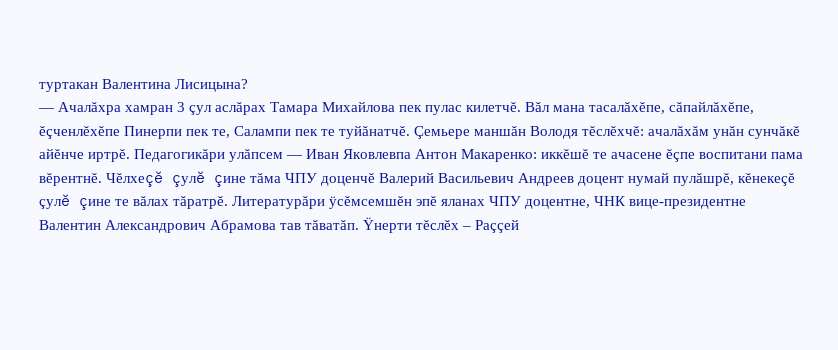туртакан Валентина Лисицына?
— Ачалăхра хамран 3 çул аслăрах Тамара Михайлова пек пулас килетчĕ. Вăл мана тасалăхĕпе, сăпайлăхĕпе, ĕçченлĕхĕпе Пинерпи пек те, Салампи пек те туйăнатчĕ. Çемьере маншăн Володя тĕслĕхчĕ: ачалăхăм унăн сунчăкĕ айĕнче иртрĕ. Педагогикăри улăпсем — Иван Яковлевпа Антон Макаренко: иккĕшĕ те ачасене ĕçпе воспитани пама вĕрентнĕ. Чĕлхеçĕ çулĕ çине тăма ЧПУ доценчĕ Валерий Васильевич Андреев доцент нумай пулăшрĕ, кĕнекеçĕ çулĕ çине те вăлах тăратрĕ. Литературăри ÿсĕмсемшĕн эпĕ яланах ЧПУ доцентне, ЧНК вице-президентне Валентин Александрович Абрамова тав тăватăп. Ÿнерти тĕслĕх – Раççей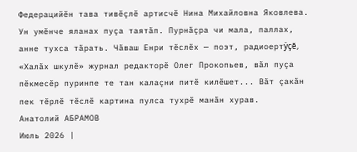Федерацийĕн тава тивĕçлĕ артисчĕ Нина Михайловна Яковлева. Ун умĕнче яланах пуçа таятăп. Пурнăçра чи мала, паллах, анне тухса тăрать. Чăваш Енри тĕслĕх — поэт, радиоертÿçĕ, «Халăх шкулĕ» журнал редакторĕ Олег Прокопьев, вăл пуçа пĕкмесĕр пуринпе те тан калаçни питĕ килĕшет... Вăт çакăн пек тĕрлĕ тĕслĕ картина пулса тухрĕ манăн хурав.
Анатолий АБРАМОВ
Июль 2026 |